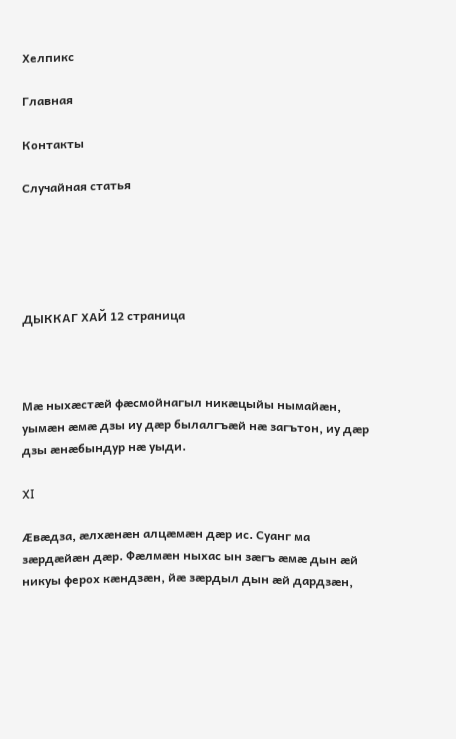Хелпикс

Главная

Контакты

Случайная статья





ДЫККАГ ХАЙ 12 страница



Мæ ныхæстæй фæсмойнагыл никæцыйы нымайæн, уымæн æмæ дзы иу дæр былалгъæй нæ загътон, иу дæр дзы æнæбындур нæ уыди.

XI

Æвæдза, æлхæнæн алцæмæн дæр ис. Суанг ма зæрдæйæн дæр. Фæлмæн ныхас ын зæгъ æмæ дын æй никуы ферох кæндзæн, йæ зæрдыл дын æй дардзæн,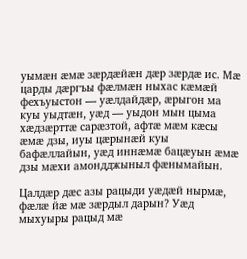уымæн æмæ зæрдæйæн дæр зæрдæ ис. Мæ царды дæргъы фæлмæн ныхас кæмæй фехъуыстон — уæлдайдæр, æрыгон ма куы уыдтæн, уæд — уыдон мын цыма хæдзæрттæ сарæзтой, афтæ мæм кæсы æмæ дзы, иуы цæрынæй куы бафæллайын, уæд иннæмæ бацæуын æмæ дзы мæхи амондджыныл фæнымайын.

Цалдæр дæс азы рацыди уæдæй нырмæ, фæлæ йæ мæ зæрдыл дарын? Уæд мыхуыры рацыд мæ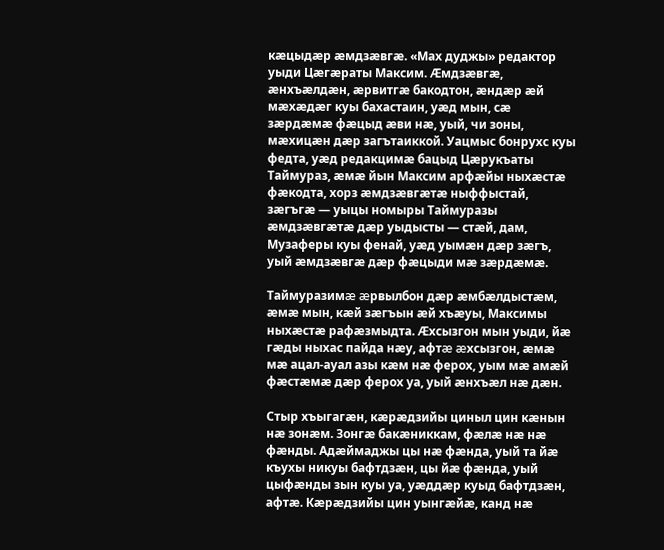кæцыдæр æмдзæвгæ. «Мах дуджы» редактор уыди Цæгæраты Максим. Æмдзæвгæ, æнхъæлдæн, æрвитгæ бакодтон, æндæр æй мæхæдæг куы бахастаин, уæд мын, сæ зæрдæмæ фæцыд æви нæ, уый, чи зоны, мæхицæн дæр загътаиккой. Уацмыс бонрухс куы федта, уæд редакцимæ бацыд Цæрукъаты Таймураз, æмæ йын Максим арфæйы ныхæстæ фæкодта, хорз æмдзæвгæтæ ныффыстай, зæгъгæ — уыцы номыры Таймуразы æмдзæвгæтæ дæр уыдысты — стæй, дам, Музаферы куы фенай, уæд уымæн дæр зæгъ, уый æмдзæвгæ дæр фæцыди мæ зæрдæмæ.

Таймуразимæ æрвылбон дæр æмбæлдыстæм, æмæ мын, кæй зæгъын æй хъæуы, Максимы ныхæстæ рафæзмыдта. Æхсызгон мын уыди, йæ гæды ныхас пайда нæу, афтæ æхсызгон, æмæ мæ ацал-ауал азы кæм нæ ферох, уым мæ амæй фæстæмæ дæр ферох уа, уый æнхъæл нæ дæн.

Стыр хъыгагæн, кæрæдзийы циныл цин кæнын нæ зонæм. Зонгæ бакæниккам, фæлæ нæ нæ фæнды. Адæймаджы цы нæ фæнда, уый та йæ къухы никуы бафтдзæн, цы йæ фæнда, уый цыфæнды зын куы уа, уæддæр куыд бафтдзæн, афтæ. Кæрæдзийы цин уынгæйæ, канд нæ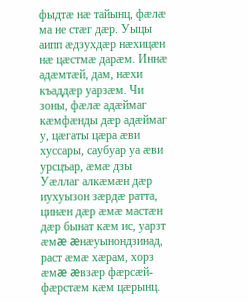фыдтæ нæ тайынц, фæлæ ма не стæг дæр. Уыцы аипп æдзухдæр нæхицæн нæ цæстмæ дарæм. Иннæ адæмтæй, дам, нæхи къаддæр уарзæм. Чи зоны, фæлæ адæймаг кæмфæнды дæр адæймаг у, цæгаты цæра æви хуссары, саубуар уа æви урсцъар, æмæ дзы Уæллаг алкæмæн дæр иухуызон зæрдæ ратта, цинæн дæр æмæ мастæн дæр бынат кæм ис, уарзт æмæ æнæуынондзинад, раст æмæ хæрам, хорз æмæ æвзæр фæрсæй-фæрстæм кæм цæрынц.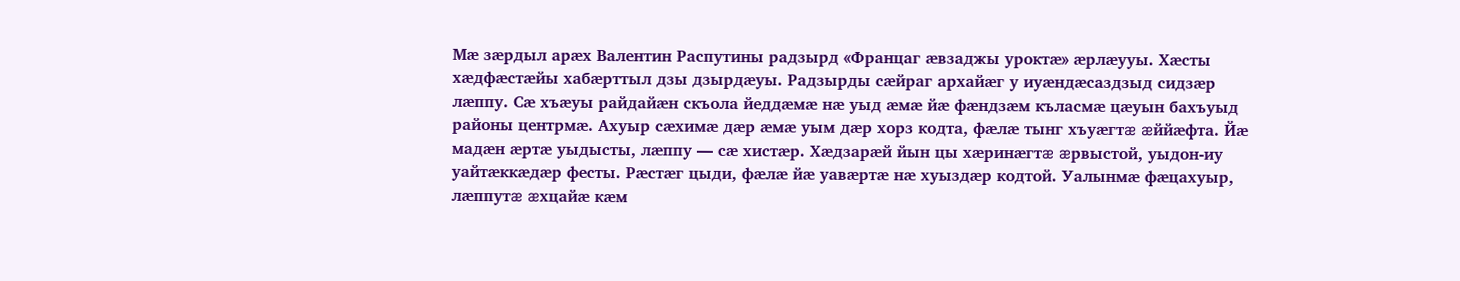Мæ зæрдыл арæх Валентин Распутины радзырд «Францаг æвзаджы уроктæ» æрлæууы. Хæсты хæдфæстæйы хабæрттыл дзы дзырдæуы. Радзырды сæйраг архайæг у иуæндæсаздзыд сидзæр лæппу. Сæ хъæуы райдайæн скъола йеддæмæ нæ уыд æмæ йæ фæндзæм къласмæ цæуын бахъуыд районы центрмæ. Ахуыр сæхимæ дæр æмæ уым дæр хорз кодта, фæлæ тынг хъуæгтæ æййæфта. Йæ мадæн æртæ уыдысты, лæппу — сæ хистæр. Хæдзарæй йын цы хæринæгтæ æрвыстой, уыдон-иу уайтæккæдæр фесты. Рæстæг цыди, фæлæ йæ уавæртæ нæ хуыздæр кодтой. Уалынмæ фæцахуыр, лæппутæ æхцайæ кæм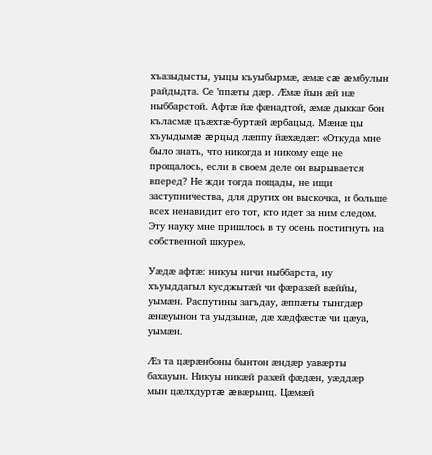хъазыдысты, уыцы къуыбырмæ, æмæ сæ æмбулын райдыдта. Се ’ппæты дæр. Æмæ йын æй нæ ныббарстой. Афтæ йæ фæнадтой, æмæ дыккаг бон къласмæ цъæхтæ-буртæй æрбацыд. Мæнæ цы хъуыдымæ æрцыд лæппу йæхæдæг: «Откуда мне было знать, что никогда и никому еще не прощалось, если в своем деле он вырывается вперед? Не жди тогда пощады, не ищи заступничества, для других он выскочка, и больше всех ненавидит его тот, кто идет за ним следом. Эту науку мне пришлось в ту осень постигнуть на собственной шкуре».

Уæдæ афтæ: никуы ничи ныббарста, иу хъуыддагыл кусджытæй чи фæразæй вæййы, уымæн. Распутины загъдау, æппæты тынгдæр æнæуынон та уыдзынæ, дæ хæдфæстæ чи цæуа, уымæн.

Æз та цæрæнбоны бынтон æндæр уавæрты бахауын. Никуы никæй разæй фæдæн, уæддæр мын цæлхдуртæ æвæрынц. Цæмæй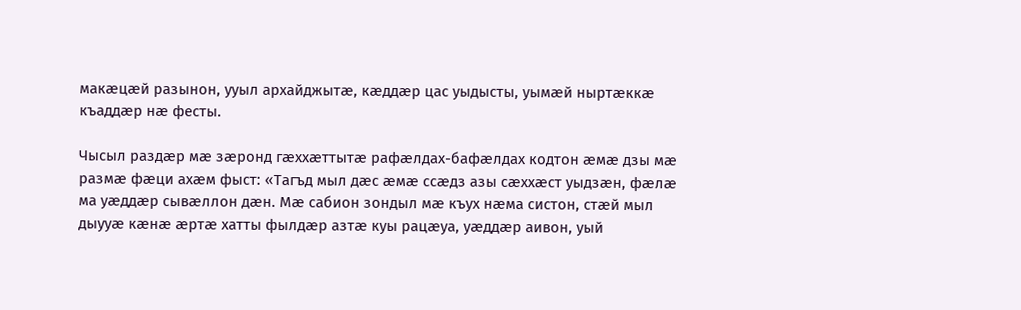макæцæй разынон, ууыл архайджытæ, кæддæр цас уыдысты, уымæй ныртæккæ къаддæр нæ фесты.

Чысыл раздæр мæ зæронд гæххæттытæ рафæлдах-бафæлдах кодтон æмæ дзы мæ размæ фæци ахæм фыст: «Тагъд мыл дæс æмæ ссæдз азы сæххæст уыдзæн, фæлæ ма уæддæр сывæллон дæн. Мæ сабион зондыл мæ къух нæма систон, стæй мыл дыууæ кæнæ æртæ хатты фылдæр азтæ куы рацæуа, уæддæр аивон, уый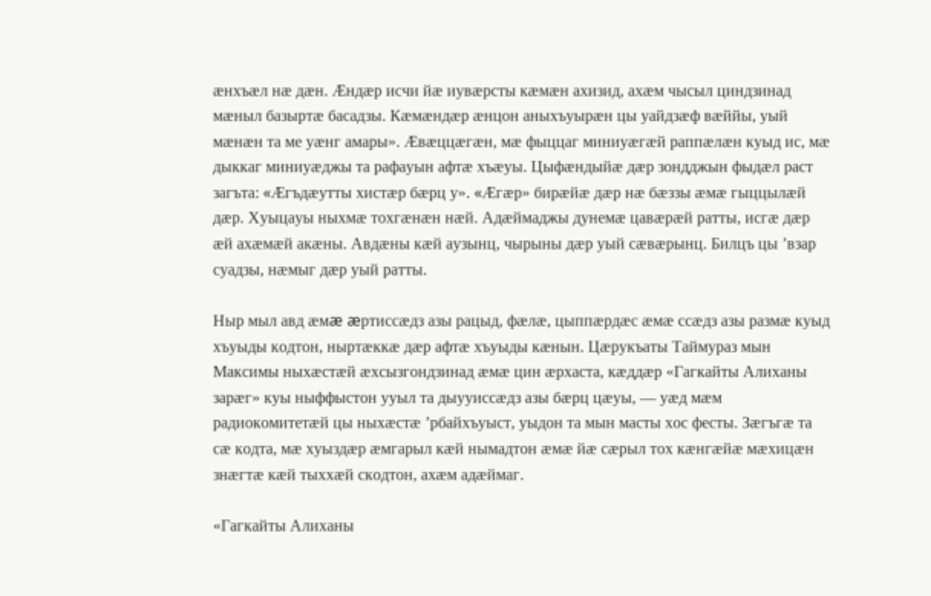æнхъæл нæ дæн. Æндæр исчи йæ иувæрсты кæмæн ахизид, ахæм чысыл циндзинад мæныл базыртæ басадзы. Кæмæндæр æнцон аныхъуырæн цы уайдзæф вæййы, уый мæнæн та ме уæнг амары». Æвæццæгæн, мæ фыццаг миниуæгæй раппæлæн куыд ис, мæ дыккаг миниуæджы та рафауын афтæ хъæуы. Цыфæндыйæ дæр зондджын фыдæл раст загъта: «Æгъдæутты хистæр бæрц у». «Æгæр» бирæйæ дæр нæ бæззы æмæ гыццылæй дæр. Хуыцауы ныхмæ тохгæнæн нæй. Адæймаджы дунемæ цавæрæй ратты, исгæ дæр æй ахæмæй акæны. Авдæны кæй аузынц, чырыны дæр уый сæвæрынц. Билцъ цы ’взар суадзы, нæмыг дæр уый ратты.

Ныр мыл авд æмæ æртиссæдз азы рацыд, фæлæ, цыппæрдæс æмæ ссæдз азы размæ куыд хъуыды кодтон, ныртæккæ дæр афтæ хъуыды кæнын. Цæрукъаты Таймураз мын Максимы ныхæстæй æхсызгондзинад æмæ цин æрхаста, кæддæр «Гагкайты Алиханы зарæг» куы ныффыстон ууыл та дыууиссæдз азы бæрц цæуы, — уæд мæм радиокомитетæй цы ныхæстæ ’рбайхъуыст, уыдон та мын масты хос фесты. Зæгъгæ та сæ кодта, мæ хуыздæр æмгарыл кæй нымадтон æмæ йæ сæрыл тох кæнгæйæ мæхицæн знæгтæ кæй тыххæй скодтон, ахæм адæймаг.

«Гагкайты Алиханы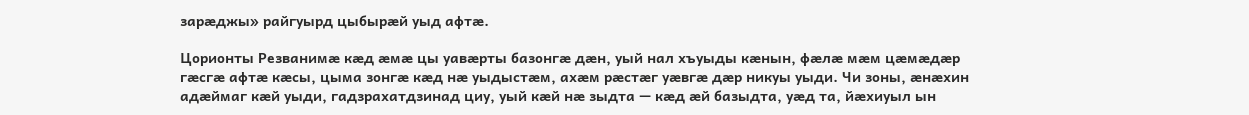зарæджы» райгуырд цыбырæй уыд афтæ.

Цорионты Резванимæ кæд æмæ цы уавæрты базонгæ дæн, уый нал хъуыды кæнын, фæлæ мæм цæмæдæр гæсгæ афтæ кæсы, цыма зонгæ кæд нæ уыдыстæм, ахæм рæстæг уæвгæ дæр никуы уыди. Чи зоны, æнæхин адæймаг кæй уыди, гадзрахатдзинад циу, уый кæй нæ зыдта — кæд æй базыдта, уæд та, йæхиуыл ын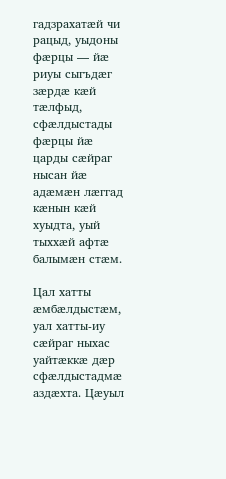гадзрахатæй чи рацыд, уыдоны фæрцы — йæ риуы сыгъдæг зæрдæ кæй тæлфыд, сфæлдыстады фæрцы йæ царды сæйраг нысан йæ адæмæн лæггад кæнын кæй хуыдта, уый тыххæй афтæ балымæн стæм.

Цал хатты æмбæлдыстæм, уал хатты-иу сæйраг ныхас уайтæккæ дæр сфæлдыстадмæ аздæхта. Цæуыл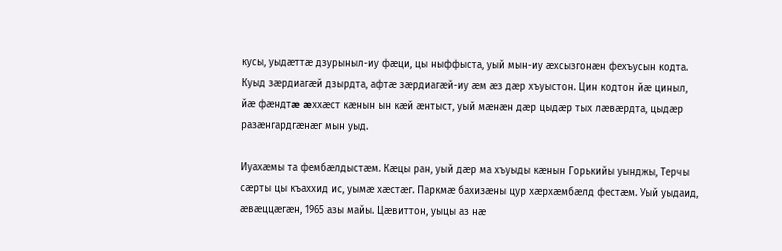кусы, уыдæттæ дзурыныл-иу фæци, цы ныффыста, уый мын-иу æхсызгонæн фехъусын кодта. Куыд зæрдиагæй дзырдта, афтæ зæрдиагæй-иу æм æз дæр хъуыстон. Цин кодтон йæ циныл, йæ фæндтæ æххæст кæнын ын кæй æнтыст, уый мæнæн дæр цыдæр тых лæвæрдта, цыдæр разæнгардгæнæг мын уыд.

Иуахæмы та фембæлдыстæм. Кæцы ран, уый дæр ма хъуыды кæнын Горькийы уынджы, Терчы сæрты цы къаххид ис, уымæ хæстæг. Паркмæ бахизæны цур хæрхæмбæлд фестæм. Уый уыдаид, æвæццæгæн, 1965 азы майы. Цæвиттон, уыцы аз нæ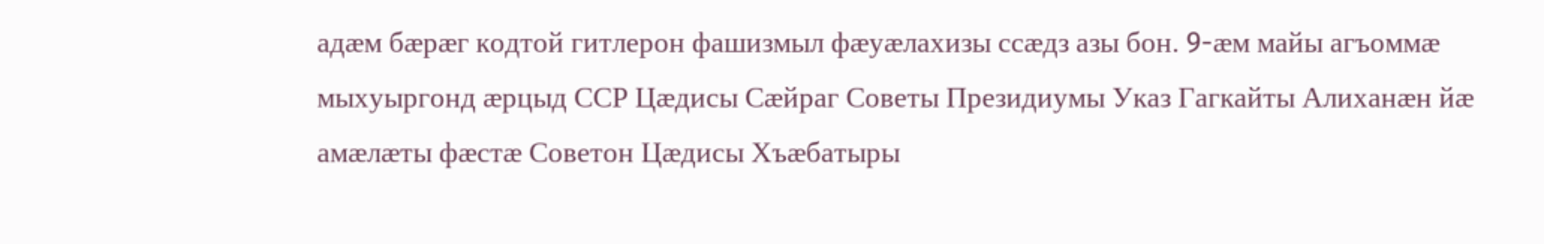адæм бæрæг кодтой гитлерон фашизмыл фæуæлахизы ссæдз азы бон. 9-æм майы агъоммæ мыхуыргонд æрцыд ССР Цæдисы Сæйраг Советы Президиумы Указ Гагкайты Алиханæн йæ амæлæты фæстæ Советон Цæдисы Хъæбатыры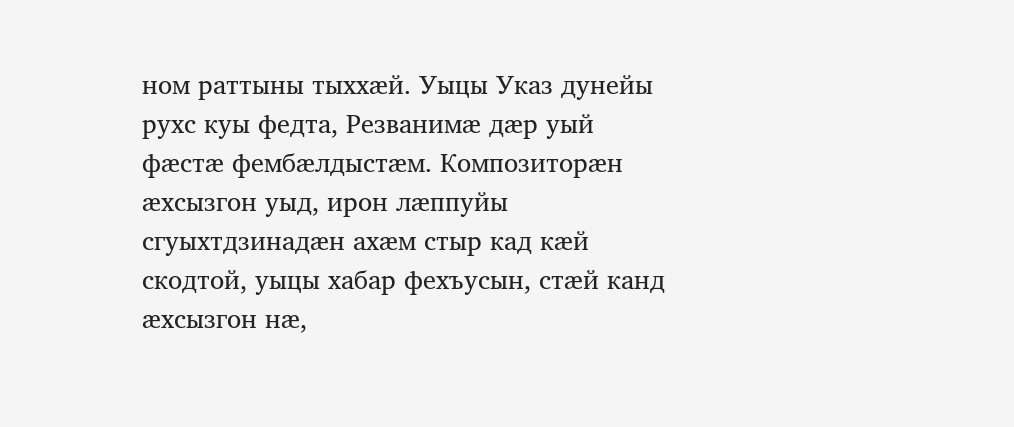ном раттыны тыххæй. Уыцы Указ дунейы рухс куы федта, Резванимæ дæр уый фæстæ фембæлдыстæм. Композиторæн æхсызгон уыд, ирон лæппуйы сгуыхтдзинадæн ахæм стыр кад кæй скодтой, уыцы хабар фехъусын, стæй канд æхсызгон нæ,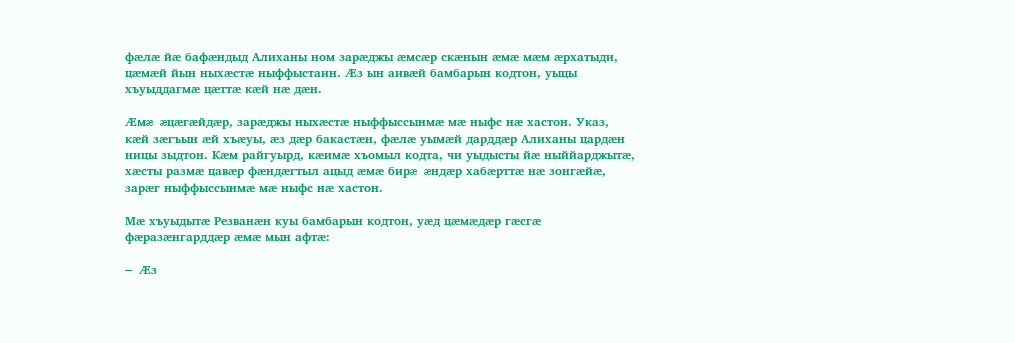фæлæ йæ бафæндыд Алиханы ном зарæджы æмсæр скæнын æмæ мæм æрхатыди, цæмæй йын ныхæстæ ныффыстаин. Æз ын аивæй бамбарын кодтон, уыцы хъуыддагмæ цæттæ кæй нæ дæн.

Æмæ æцæгæйдæр, зарæджы ныхæстæ ныффыссынмæ мæ ныфс нæ хастон. Указ, кæй зæгъын æй хъæуы, æз дæр бакастæн, фæлæ уымæй дарддæр Алиханы цардæн ницы зыдтон. Кæм райгуырд, кæимæ хъомыл кодта, чи уыдысты йæ ныййарджытæ, хæсты размæ цавæр фæндæгтыл ацыд æмæ бирæ æндæр хабæрттæ нæ зонгæйæ, зарæг ныффыссынмæ мæ ныфс нæ хастон.

Мæ хъуыдытæ Резванæн куы бамбарын кодтон, уæд цæмæдæр гæсгæ фæразæнгарддæр æмæ мын афтæ:

— Æз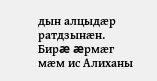дын алцыдæр ратдзынæн. Бирæ æрмæг мæм ис Алиханы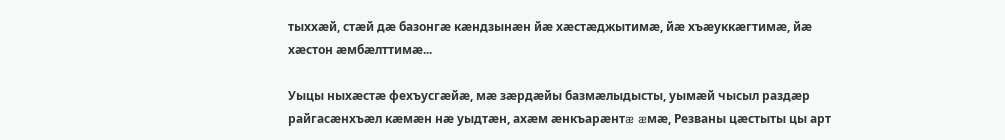тыххæй, стæй дæ базонгæ кæндзынæн йæ хæстæджытимæ, йæ хъæуккæгтимæ, йæ хæстон æмбæлттимæ...

Уыцы ныхæстæ фехъусгæйæ, мæ зæрдæйы базмæлыдысты, уымæй чысыл раздæр райгасæнхъæл кæмæн нæ уыдтæн, ахæм æнкъарæнтæ æмæ, Резваны цæстыты цы арт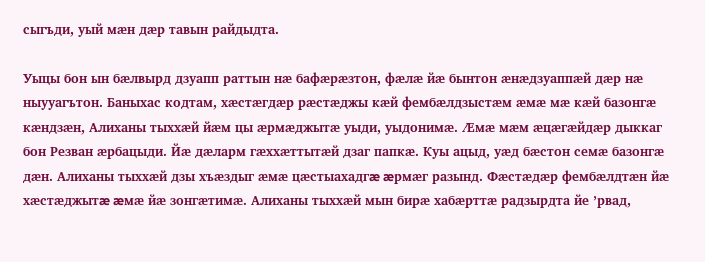сыгъди, уый мæн дæр тавын райдыдта.

Уыцы бон ын бæлвырд дзуапп раттын нæ бафæрæзтон, фæлæ йæ бынтон æнæдзуаппæй дæр нæ ныууагътон. Баныхас кодтам, хæстæгдæр рæстæджы кæй фембæлдзыстæм æмæ мæ кæй базонгæ кæндзæн, Алиханы тыххæй йæм цы æрмæджытæ уыди, уыдонимæ. Æмæ мæм æцæгæйдæр дыккаг бон Резван æрбацыди. Йæ дæларм гæххæттытæй дзаг папкæ. Куы ацыд, уæд бæстон семæ базонгæ дæн. Алиханы тыххæй дзы хъæздыг æмæ цæстыахадгæ æрмæг разынд. Фæстæдæр фембæлдтæн йæ хæстæджытæ æмæ йæ зонгæтимæ. Алиханы тыххæй мын бирæ хабæрттæ радзырдта йе ’рвад,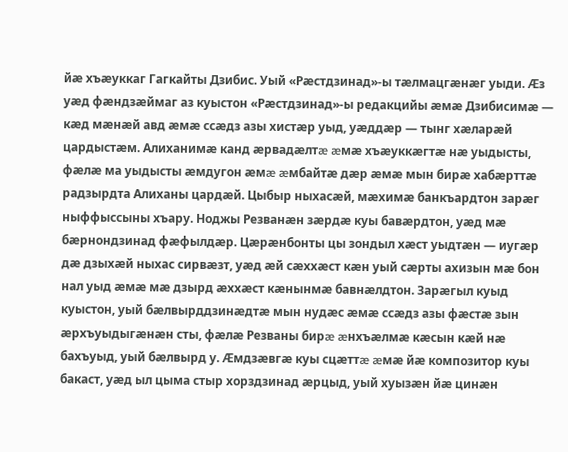йæ хъæуккаг Гагкайты Дзибис. Уый «Рæстдзинад»-ы тæлмацгæнæг уыди. Æз уæд фæндзæймаг аз куыстон «Рæстдзинад»-ы редакцийы æмæ Дзибисимæ — кæд мæнæй авд æмæ ссæдз азы хистæр уыд, уæддæр — тынг хæларæй цардыстæм. Алиханимæ канд æрвадæлтæ æмæ хъæуккæгтæ нæ уыдысты, фæлæ ма уыдысты æмдугон æмæ æмбайтæ дæр æмæ мын бирæ хабæрттæ радзырдта Алиханы цардæй. Цыбыр ныхасæй, мæхимæ банкъардтон зарæг ныффыссыны хъару. Ноджы Резванæн зæрдæ куы бавæрдтон, уæд мæ бæрнондзинад фæфылдæр. Цæрæнбонты цы зондыл хæст уыдтæн — иугæр дæ дзыхæй ныхас сирвæзт, уæд æй сæххæст кæн уый сæрты ахизын мæ бон нал уыд æмæ мæ дзырд æххæст кæнынмæ бавнæлдтон. Зарæгыл куыд куыстон, уый бæлвырддзинæдтæ мын нудæс æмæ ссæдз азы фæстæ зын æрхъуыдыгæнæн сты, фæлæ Резваны бирæ æнхъæлмæ кæсын кæй нæ бахъуыд, уый бæлвырд у. Æмдзæвгæ куы сцæттæ æмæ йæ композитор куы бакаст, уæд ыл цыма стыр хорздзинад æрцыд, уый хуызæн йæ цинæн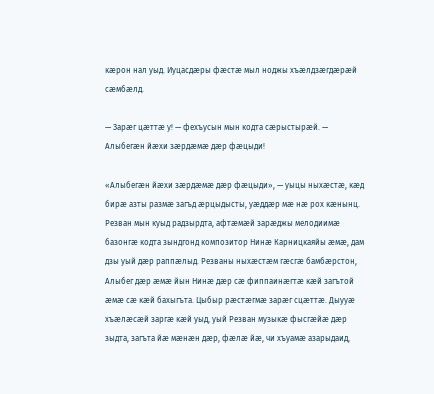кæрон нал уыд. Иуцасдæры фæстæ мыл ноджы хъæлдзæгдæрæй сæмбæлд.

— Зарæг цæттæ у! — фехъусын мын кодта сæрыстырæй. — Алыбегæн йæхи зæрдæмæ дæр фæцыди!

«Алыбегæн йæхи зæрдæмæ дæр фæцыди», — уыцы ныхæстæ, кæд бирæ азты размæ загъд æрцыдысты, уæддæр мæ нæ рох кæнынц. Резван мын куыд радзырдта, афтæмæй зарæджы мелодиимæ базонгæ кодта зындгонд композитор Нинæ Карницкаяйы æмæ, дам дзы уый дæр раппæлыд. Резваны ныхæстæм гæсгæ бамбæрстон, Алыбег дæр æмæ йын Нинæ дæр сæ фиппаинæгтæ кæй загътой æмæ сæ кæй бахыгъта. Цыбыр рæстæгмæ зарæг сцæттæ. Дыууæ хъæлæсæй заргæ кæй уыд, уый Резван музыкæ фысгæйæ дæр зыдта, загъта йæ мæнæн дæр, фæлæ йæ, чи хъуамæ азарыдаид,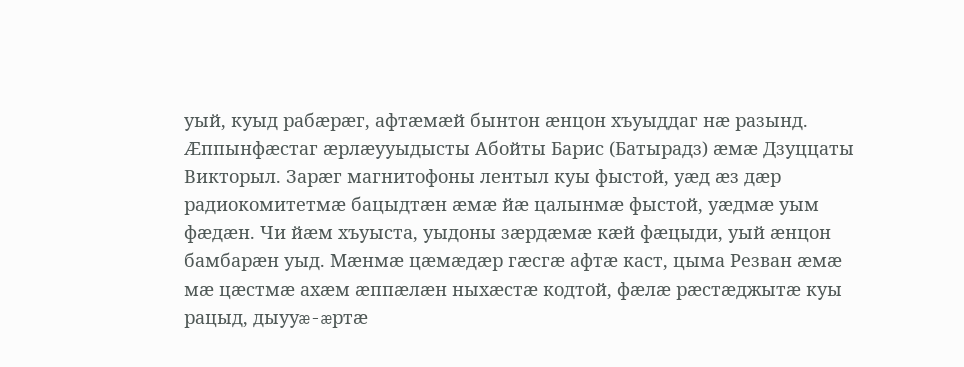уый, куыд рабæрæг, афтæмæй бынтон æнцон хъуыддаг нæ разынд. Æппынфæстаг æрлæууыдысты Абойты Барис (Батырадз) æмæ Дзуццаты Викторыл. Зарæг магнитофоны лентыл куы фыстой, уæд æз дæр радиокомитетмæ бацыдтæн æмæ йæ цалынмæ фыстой, уæдмæ уым фæдæн. Чи йæм хъуыста, уыдоны зæрдæмæ кæй фæцыди, уый æнцон бамбарæн уыд. Мæнмæ цæмæдæр гæсгæ афтæ каст, цыма Резван æмæ мæ цæстмæ ахæм æппæлæн ныхæстæ кодтой, фæлæ рæстæджытæ куы рацыд, дыууæ-æртæ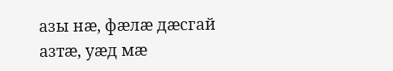азы нæ, фæлæ дæсгай азтæ, уæд мæ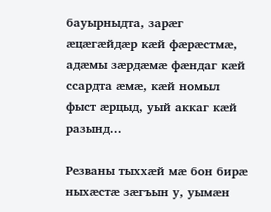бауырныдта, зарæг æцæгæйдæр кæй фæрæстмæ, адæмы зæрдæмæ фæндаг кæй ссардта æмæ, кæй номыл фыст æрцыд, уый аккаг кæй разынд...

Резваны тыххæй мæ бон бирæ ныхæстæ зæгъын у, уымæн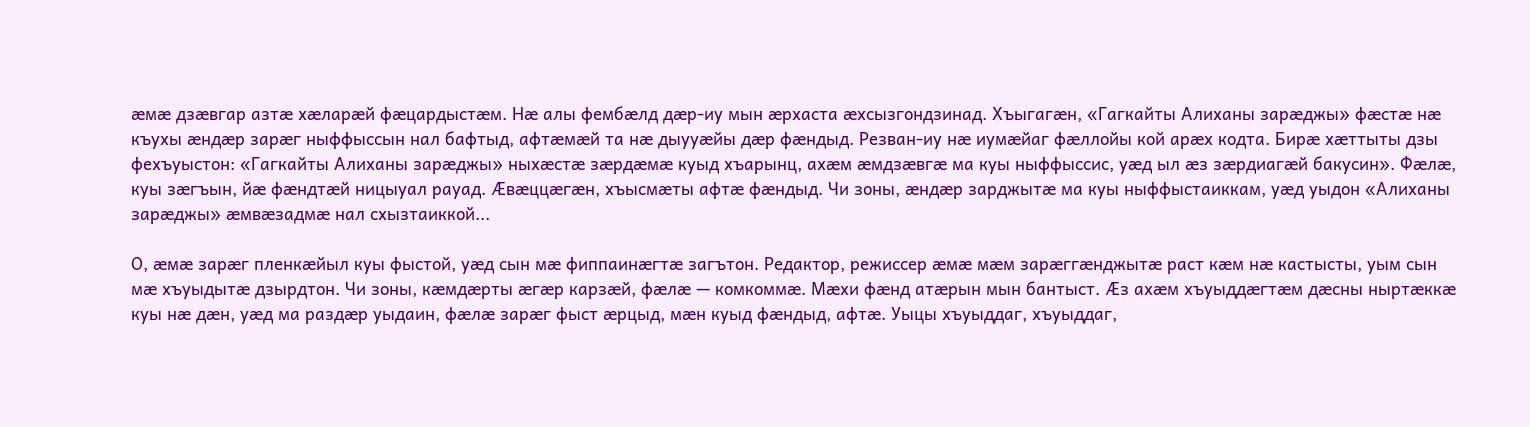æмæ дзæвгар азтæ хæларæй фæцардыстæм. Нæ алы фембæлд дæр-иу мын æрхаста æхсызгондзинад. Хъыгагæн, «Гагкайты Алиханы зарæджы» фæстæ нæ къухы æндæр зарæг ныффыссын нал бафтыд, афтæмæй та нæ дыууæйы дæр фæндыд. Резван-иу нæ иумæйаг фæллойы кой арæх кодта. Бирæ хæттыты дзы фехъуыстон: «Гагкайты Алиханы зарæджы» ныхæстæ зæрдæмæ куыд хъарынц, ахæм æмдзæвгæ ма куы ныффыссис, уæд ыл æз зæрдиагæй бакусин». Фæлæ, куы зæгъын, йæ фæндтæй ницыуал рауад. Æвæццæгæн, хъысмæты афтæ фæндыд. Чи зоны, æндæр зарджытæ ма куы ныффыстаиккам, уæд уыдон «Алиханы зарæджы» æмвæзадмæ нал схызтаиккой...

О, æмæ зарæг пленкæйыл куы фыстой, уæд сын мæ фиппаинæгтæ загътон. Редактор, режиссер æмæ мæм зарæггæнджытæ раст кæм нæ кастысты, уым сын мæ хъуыдытæ дзырдтон. Чи зоны, кæмдæрты æгæр карзæй, фæлæ — комкоммæ. Мæхи фæнд атæрын мын бантыст. Æз ахæм хъуыддæгтæм дæсны ныртæккæ куы нæ дæн, уæд ма раздæр уыдаин, фæлæ зарæг фыст æрцыд, мæн куыд фæндыд, афтæ. Уыцы хъуыддаг, хъуыддаг,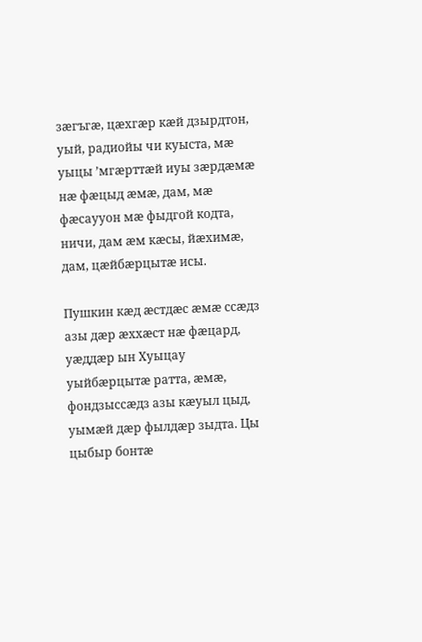зæгъгæ, цæхгæр кæй дзырдтон, уый, радиойы чи куыста, мæ уыцы ’мгæрттæй иуы зæрдæмæ нæ фæцыд æмæ, дам, мæ фæсаууон мæ фыдгой кодта, ничи, дам æм кæсы, йæхимæ, дам, цæйбæрцытæ исы.

Пушкин кæд æстдæс æмæ ссæдз азы дæр æххæст нæ фæцард, уæддæр ын Хуыцау уыйбæрцытæ ратта, æмæ, фондзыссæдз азы кæуыл цыд, уымæй дæр фылдæр зыдта. Цы цыбыр бонтæ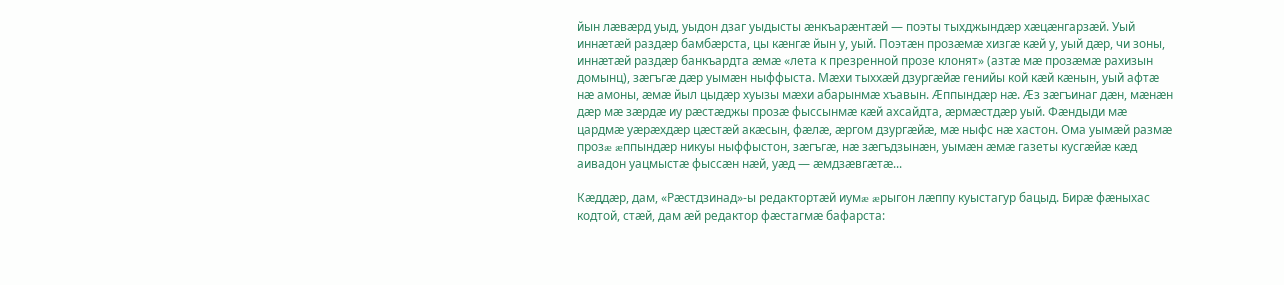йын лæвæрд уыд, уыдон дзаг уыдысты æнкъарæнтæй — поэты тыхджындæр хæцæнгарзæй. Уый иннæтæй раздæр бамбæрста, цы кæнгæ йын у, уый. Поэтæн прозæмæ хизгæ кæй у, уый дæр, чи зоны, иннæтæй раздæр банкъардта æмæ «лета к презренной прозе клонят» (азтæ мæ прозæмæ рахизын домынц), зæгъгæ дæр уымæн ныффыста. Мæхи тыххæй дзургæйæ генийы кой кæй кæнын, уый афтæ нæ амоны, æмæ йыл цыдæр хуызы мæхи абарынмæ хъавын. Æппындæр нæ. Æз зæгъинаг дæн, мæнæн дæр мæ зæрдæ иу рæстæджы прозæ фыссынмæ кæй ахсайдта, æрмæстдæр уый. Фæндыди мæ цардмæ уæрæхдæр цæстæй акæсын, фæлæ, æргом дзургæйæ, мæ ныфс нæ хастон. Ома уымæй размæ прозæ æппындæр никуы ныффыстон, зæгъгæ, нæ зæгъдзынæн, уымæн æмæ газеты кусгæйæ кæд аивадон уацмыстæ фыссæн нæй, уæд — æмдзæвгæтæ...

Кæддæр, дам, «Рæстдзинад»-ы редактортæй иумæ æрыгон лæппу куыстагур бацыд. Бирæ фæныхас кодтой, стæй, дам æй редактор фæстагмæ бафарста: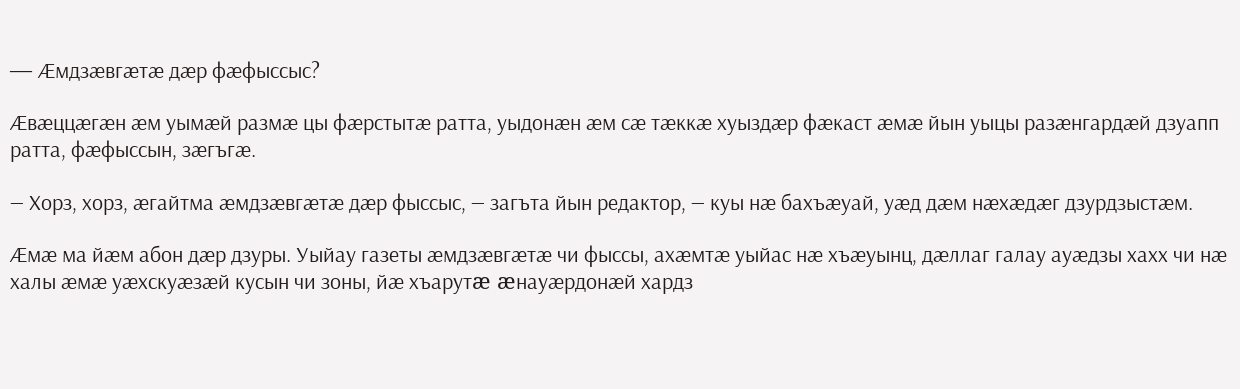— Æмдзæвгæтæ дæр фæфыссыс?

Æвæццæгæн æм уымæй размæ цы фæрстытæ ратта, уыдонæн æм сæ тæккæ хуыздæр фæкаст æмæ йын уыцы разæнгардæй дзуапп ратта, фæфыссын, зæгъгæ.

— Хорз, хорз, æгайтма æмдзæвгæтæ дæр фыссыс, — загъта йын редактор, — куы нæ бахъæуай, уæд дæм нæхæдæг дзурдзыстæм.

Æмæ ма йæм абон дæр дзуры. Уыйау газеты æмдзæвгæтæ чи фыссы, ахæмтæ уыйас нæ хъæуынц, дæллаг галау ауæдзы хахх чи нæ халы æмæ уæхскуæзæй кусын чи зоны, йæ хъарутæ æнауæрдонæй хардз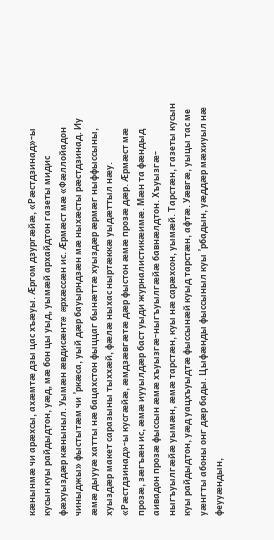кæнынмæ чи арæхсы, ахæмтæ дзы цас хъæуы. Æргом дзургæйæ, «Рæстдзинад»-ы кусын куы райдыдтон, уæд, мæ бон цы уыд, уымæй архайдтон газеты мидис фæхуыздæр кæныныл. Уымæн æвдисæнтæ æрхæссæн ис. Æрмæст мæ «Фæллойадон чиныджы» фыстытæм чи ’ркæса, уый дæр бауырндзæн мæ ныхæсты рæстдзинад. Иу æмæ дыууæ хатты нæ бацахстон фыццаг бынæттæ хуыздæр æрмæг ныффыссыны, хуыздæр макет саразыны тыххæй, фæлæ ныхас ныртæккæ уыдæттыл нæу. «Рæстдзинад»-ы кусгæйæ, æмдзæвгæтæ дæр фыстон æмæ прозæ дæр. Æрмæст мæ прозæ, зæгъæн ис, æмæ иууылдæр баст уыди журналистикæимæ. Мæн та фæндыд аивадон прозæ фыссын æмæ хъуызгæ-ныгъуылгæйæ бавнæлдтон. Хъуызгæ-ныгъуылгæйæ уымæн, æмæ тарстæн, куы нæ сарæхсон, уымæй. Тарстæн, газеты кусын куы райдыдтон, уæд уацхъуыдтæ фыссынæй куыд тарстæн, афтæ. Уæвгæ, уыцы тас ме уæнгты абоны онг дæр бады. Цыфæнды фыссыныл куы ’рбадын, уæддæр мæхиуыл нæ феууæндын,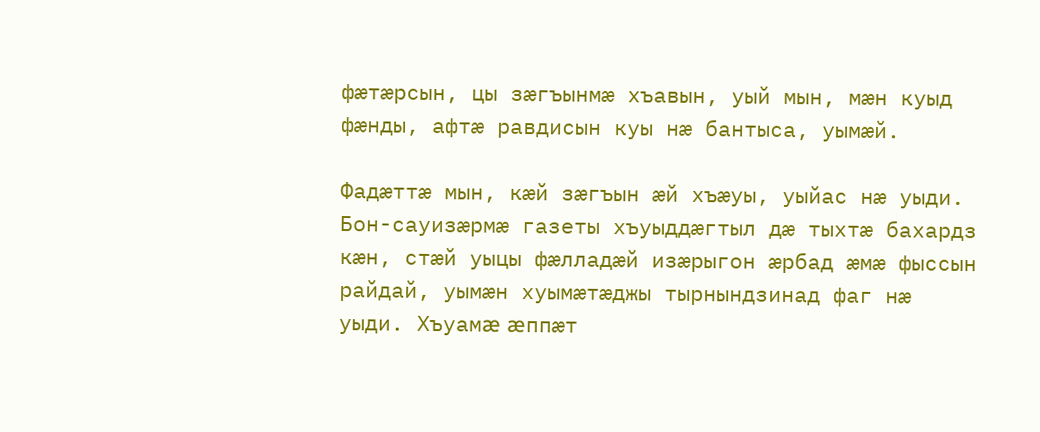фæтæрсын, цы зæгъынмæ хъавын, уый мын, мæн куыд фæнды, афтæ равдисын куы нæ бантыса, уымæй.

Фадæттæ мын, кæй зæгъын æй хъæуы, уыйас нæ уыди. Бон-сауизæрмæ газеты хъуыддæгтыл дæ тыхтæ бахардз кæн, стæй уыцы фæлладæй изæрыгон æрбад æмæ фыссын райдай, уымæн хуымæтæджы тырнындзинад фаг нæ уыди. Хъуамæ æппæт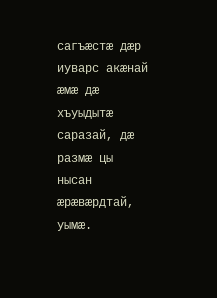сагъæстæ дæр иуварс акæнай æмæ дæ хъуыдытæ саразай, дæ размæ цы нысан æрæвæрдтай, уымæ.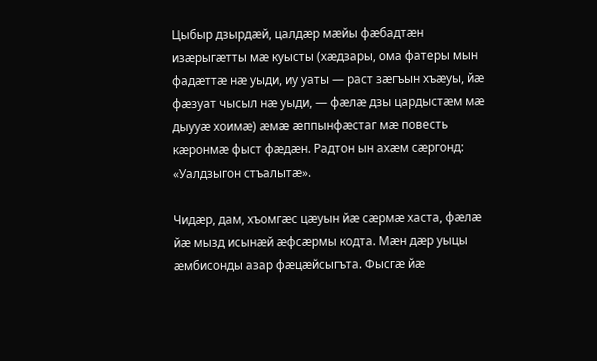Цыбыр дзырдæй, цалдæр мæйы фæбадтæн изæрыгæтты мæ куысты (хæдзары, ома фатеры мын фадæттæ нæ уыди, иу уаты — раст зæгъын хъæуы, йæ фæзуат чысыл нæ уыди, — фæлæ дзы цардыстæм мæ дыууæ хоимæ) æмæ æппынфæстаг мæ повесть кæронмæ фыст фæдæн. Радтон ын ахæм сæргонд: «Уалдзыгон стъалытæ».

Чидæр, дам, хъомгæс цæуын йæ сæрмæ хаста, фæлæ йæ мызд исынæй æфсæрмы кодта. Мæн дæр уыцы æмбисонды азар фæцæйсыгъта. Фысгæ йæ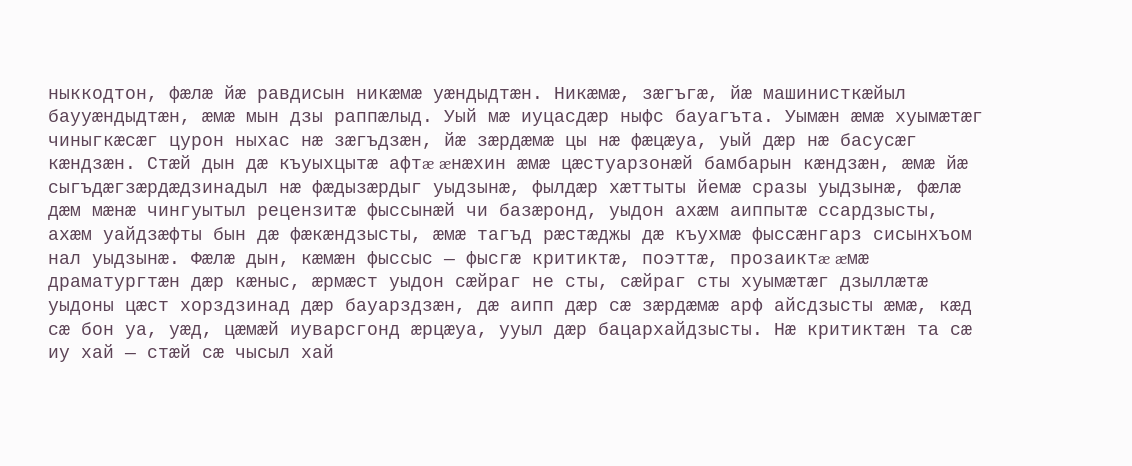ныккодтон, фæлæ йæ равдисын никæмæ уæндыдтæн. Никæмæ, зæгъгæ, йæ машинисткæйыл баууæндыдтæн, æмæ мын дзы раппæлыд. Уый мæ иуцасдæр ныфс бауагъта. Уымæн æмæ хуымæтæг чиныгкæсæг цурон ныхас нæ зæгъдзæн, йæ зæрдæмæ цы нæ фæцæуа, уый дæр нæ басусæг кæндзæн. Стæй дын дæ къуыхцытæ афтæ æнæхин æмæ цæстуарзонæй бамбарын кæндзæн, æмæ йæ сыгъдæгзæрдæдзинадыл нæ фæдызæрдыг уыдзынæ, фылдæр хæттыты йемæ сразы уыдзынæ, фæлæ дæм мæнæ чингуытыл рецензитæ фыссынæй чи базæронд, уыдон ахæм аиппытæ ссардзысты, ахæм уайдзæфты бын дæ фæкæндзысты, æмæ тагъд рæстæджы дæ къухмæ фыссæнгарз сисынхъом нал уыдзынæ. Фæлæ дын, кæмæн фыссыс — фысгæ критиктæ, поэттæ, прозаиктæ æмæ драматургтæн дæр кæныс, æрмæст уыдон сæйраг не сты, сæйраг сты хуымæтæг дзыллæтæ уыдоны цæст хорздзинад дæр бауарздзæн, дæ аипп дæр сæ зæрдæмæ арф айсдзысты æмæ, кæд сæ бон уа, уæд, цæмæй иуварсгонд æрцæуа, ууыл дæр бацархайдзысты. Нæ критиктæн та сæ иу хай — стæй сæ чысыл хай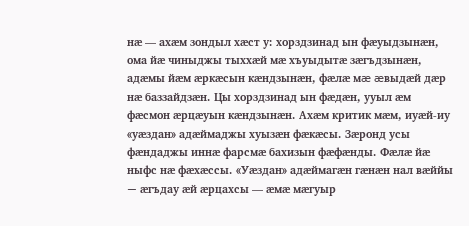нæ — ахæм зондыл хæст у: хорздзинад ын фæуыдзынæн, ома йæ чиныджы тыххæй мæ хъуыдытæ зæгъдзынæн, адæмы йæм æркæсын кæндзынæн, фæлæ мæ æвыдæй дæр нæ баззайдзæн. Цы хорздзинад ын фæдæн, ууыл æм фæсмон æрцæуын кæндзынæн. Ахæм критик мæм, иуæй-иу «уæздан» адæймаджы хуызæн фæкæсы. Зæронд усы фæндаджы иннæ фарсмæ бахизын фæфæнды. Фæлæ йæ ныфс нæ фæхæссы. «Уæздан» адæймагæн гæнæн нал вæййы — æгъдау æй æрцахсы — æмæ мæгуыр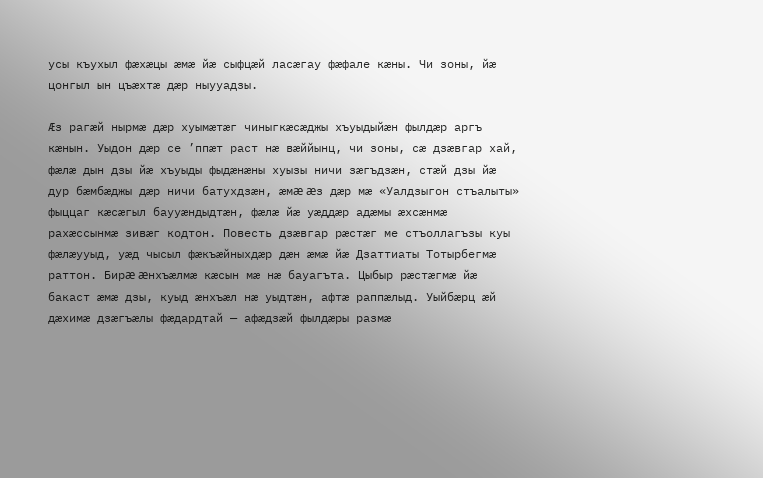усы къухыл фæхæцы æмæ йæ сыфцæй ласæгау фæфале кæны. Чи зоны, йæ цонгыл ын цъæхтæ дæр ныууадзы.

Æз рагæй нырмæ дæр хуымæтæг чиныгкæсæджы хъуыдыйæн фылдæр аргъ кæнын. Уыдон дæр се ’ппæт раст нæ вæййынц, чи зоны, сæ дзæвгар хай, фæлæ дын дзы йæ хъуыды фыдæнæны хуызы ничи зæгъдзæн, стæй дзы йæ дур бæмбæджы дæр ничи батухдзæн, æмæ æз дæр мæ «Уалдзыгон стъалыты» фыццаг кæсæгыл баууæндыдтæн, фæлæ йæ уæддæр адæмы æхсæнмæ рахæссынмæ зивæг кодтон. Повесть дзæвгар рæстæг ме стъоллагъзы куы фæлæууыд, уæд чысыл фæкъæйныхдæр дæн æмæ йæ Дзаттиаты Тотырбегмæ раттон. Бирæ æнхъæлмæ кæсын мæ нæ бауагъта. Цыбыр рæстæгмæ йæ бакаст æмæ дзы, куыд æнхъæл нæ уыдтæн, афтæ раппæлыд. Уыйбæрц æй дæхимæ дзæгъæлы фæдардтай — афæдзæй фылдæры размæ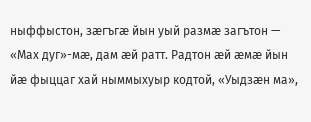ныффыстон, зæгъгæ йын уый размæ загътон — «Мах дуг»-мæ, дам æй ратт. Радтон æй æмæ йын йæ фыццаг хай ныммыхуыр кодтой, «Уыдзæн ма»,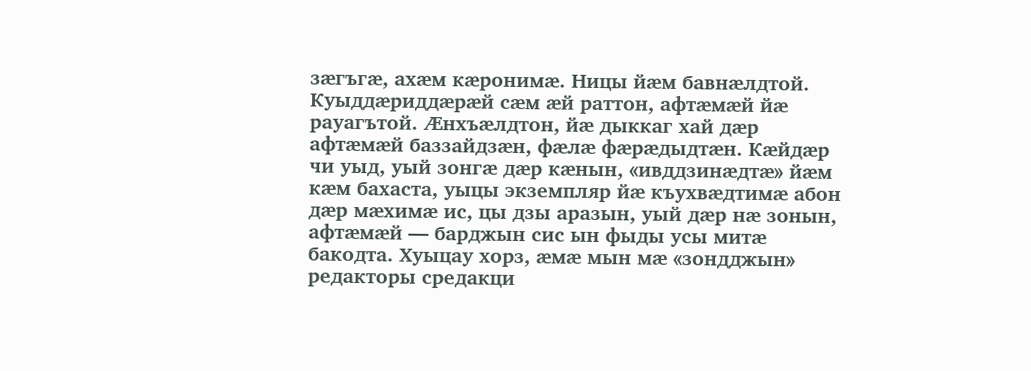зæгъгæ, ахæм кæронимæ. Ницы йæм бавнæлдтой. Куыддæриддæрæй сæм æй раттон, афтæмæй йæ рауагътой. Æнхъæлдтон, йæ дыккаг хай дæр афтæмæй баззайдзæн, фæлæ фæрæдыдтæн. Кæйдæр чи уыд, уый зонгæ дæр кæнын, «ивддзинæдтæ» йæм кæм бахаста, уыцы экземпляр йæ къухвæдтимæ абон дæр мæхимæ ис, цы дзы аразын, уый дæр нæ зонын, афтæмæй — барджын сис ын фыды усы митæ бакодта. Хуыцау хорз, æмæ мын мæ «зондджын» редакторы средакци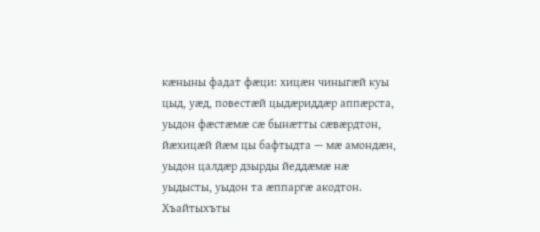кæныны фадат фæци: хицæн чиныгæй куы цыд, уæд, повестæй цыдæриддæр аппæрста, уыдон фæстæмæ сæ бынæтты сæвæрдтон, йæхицæй йæм цы бафтыдта — мæ амондæн, уыдон цалдæр дзырды йеддæмæ нæ уыдысты, уыдон та æппаргæ акодтон. Хъайтыхъты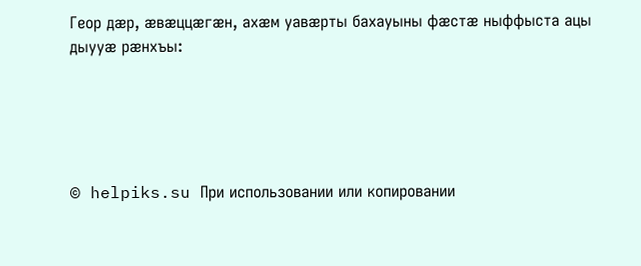Геор дæр, æвæццæгæн, ахæм уавæрты бахауыны фæстæ ныффыста ацы дыууæ рæнхъы:





© helpiks.su При использовании или копировании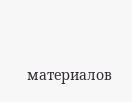материалов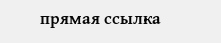прямая ссылка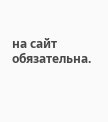на сайт обязательна.